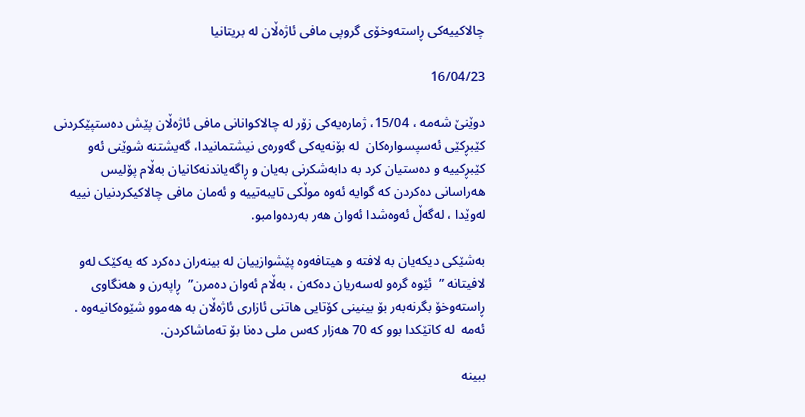چالاکییەکی ڕاستەوخۆی گروپی مافی ئاژەڵان لە بریتانیا

16/04/23

دوێنێ شەمە ، 15/04، ژمارەیەکی زۆر لە چالاکوانانی مافی ئاژەڵان پێش دەستپێکردنی کێبڕکێی ئەسپسوارەکان  لە بۆنەیەکی گەورەی نیشتمانیدا، گەیشتنە شوێنی ئەو کێبڕکییە و دەستیان کرد بە دابەشکرنی بەیان و ڕاگەیاندنەکانیان بەڵام پۆلیس هەراسانی دەکردن کە گوایە ئەوە موڵکی تایبەتییە و ئەمان مافی چالاکیکردنیان نییە لەوێدا ، لەگەڵ ئەوەشدا ئەوان هەر بەردەوامبو.

بەشێکی دیکەیان بە لافتە و هیتافەوە پێشوازییان لە بینەران دەکرد کە یەكێک لەو لافیتانە ”  ئێوە گرەو لەسەریان دەکەن ، بەڵام ئەوان دەمرن”  ڕاپەرن و هەنگاوی ڕاستەوخۆ بگرنەبەر بۆ بینینی کۆتایی هاتنی ئازاری ئاژەڵان بە هەموو شێوەکانیەوە .  ئەمە  لە کاتێکدا بوو کە 70 هەزار کەس ملی دەنا بۆ تەماشاکردن.

ببینە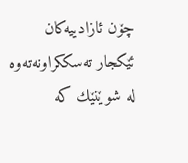چۆن ئازادییەکان ئێکجار تەسککراونەتەوە لە شوێنێك کە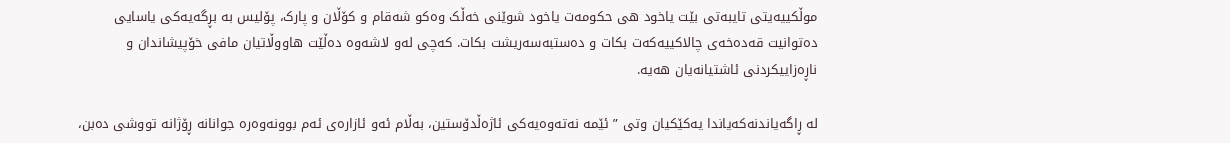موڵکییەیتی تایبەتی بێت یاخود هی حکومەت یاخود شوێنی خەڵک وەکو شەقام و کۆڵان و پارک، پۆلیس بە بڕگەیەکی یاسایی دەتوانیت قەدەخەی چالاکییەکەت بکات و دەستبەسەریشت بکات. کەچی لەو لاشەوە دەڵێت هاووڵاتیان مافی خۆپیشاندان و ناڕەزاییکردنی ئاشتیانەیان هەیە.

لە ڕاگەیاندنەکەیاندا یەکێکیان وتی ” ئێمە نەتەوەیەکی ئاژەڵدۆستین، بەڵام ئەو ئازارەی ئەم بوونەوەرە جوانانە ڕۆژانە تووشی دەبن،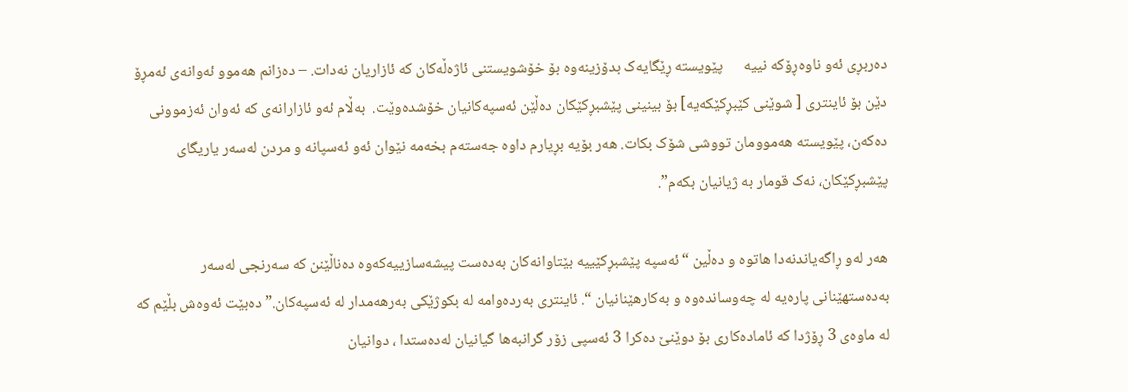دەربڕی ئەو ناوەڕۆکە نییە      پێویستە ڕێگایەک بدۆزینەوە بۆ خۆشویستنی ئاژەڵەکان کە ئازاریان نەدات. – دەزانم هەموو ئەوانەی ئەمڕۆ دێن بۆ ئاینتری [ شوێنی کێبڕکێکەیە] بۆ بینینی پێشبڕکێکان دەڵێن ئەسپەکانیان خۆشدەوێت.  بەڵام ئەو ئازارانەی کە ئەوان ئەزموونی دەکەن، پێویستە هەموومان تووشی شۆک بکات. هەر بۆیە بڕیارم داوە جەستەم بخەمە نێوان ئەو ئەسپانە و مردن لەسەر یاریگای پێشبڕکێکان، نەک قومار بە ژیانیان بکەم”.

هەر لەو ڕاگەیاندنەدا هاتوە و دەڵین “ئەسپە پێشبڕکێییە بێتاوانەکان بەدەست پیشەسازییەکەوە دەناڵێنن کە سەرنجی لەسەر بەدەستهێنانی پارەیە لە چەوساندەوە و بەکارهێنانیان “. ئاینتری بەردەوامە لە بکوژێکی بەرهەمدار لە ئەسپەکان.” دەبێت ئەوەش بڵێم کە لە ماوەی 3 ڕۆژدا کە ئامادەکاری بۆ دوێنێ دەکرا 3 ئەسپی زۆر گرانبەها گیانیان لەدەستدا ، دوانیان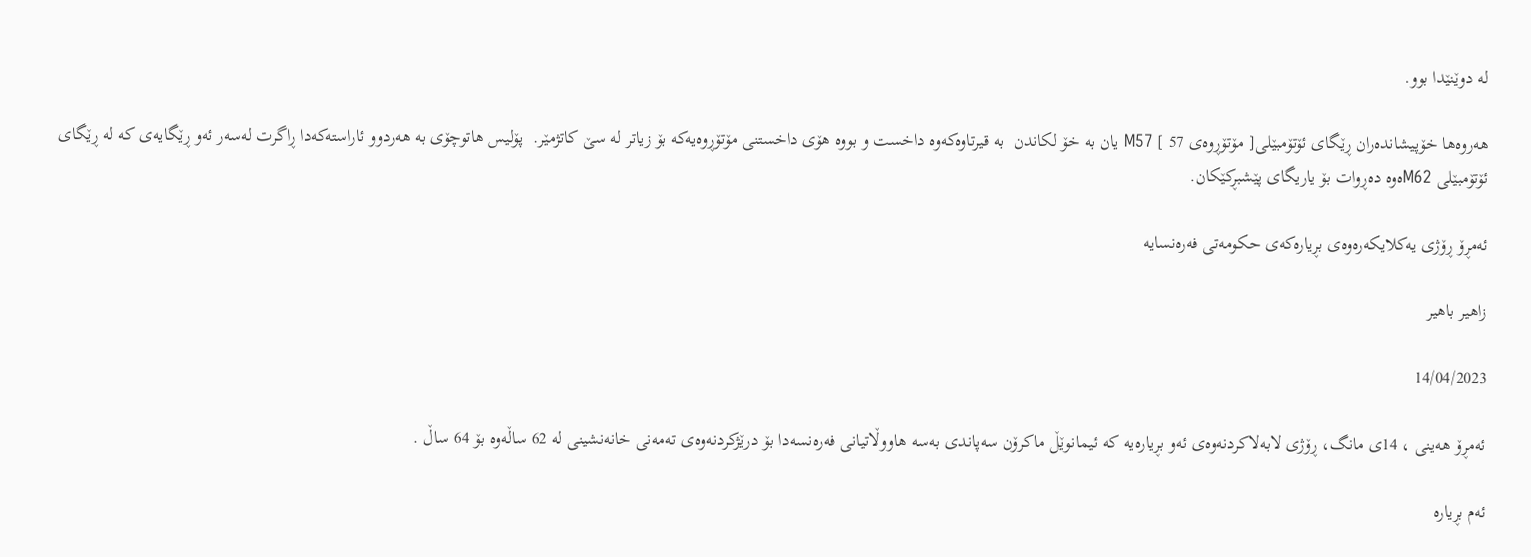لە دوێنێدا بوو.

هەروەها خۆپیشاندەران ڕێگای ئۆتۆمبێلی[ مۆتۆڕوەی 57 ] M57 یان بە خۆ لکاندن  بە قیرتاوەکەوە داخست و بووە هۆی داخستنی مۆتۆڕوەیەکە بۆ زیاتر لە سێ کاتژمێر.  پۆلیس هاتوچۆی بە هەردوو ئاراستەکەدا ڕاگرت لەسەر ئەو ڕێگایەی کە لە ڕێگای ئۆتۆمبێلی M62ەوە دەڕوات بۆ یاریگای پێشبڕکێکان.

ئەمڕۆ ڕۆژی یەکلایکەرەوەی بڕیارەکەی حکومەتی فەرەنسایە

زاهیر باهیر

14/04/2023

ئەمڕۆ هەینی ، 14ی مانگ، ڕۆژی لابەلاکردنەوەی ئەو بڕیارەیە کە ئیمانوێڵ ماکرۆن سەپاندی بەسە هاووڵاتیانی فەرەنسەدا بۆ درێژکردنەوەی تەمەنی خانەنشینی لە 62 ساڵەوە بۆ 64 ساڵ .

ئەم بڕیارە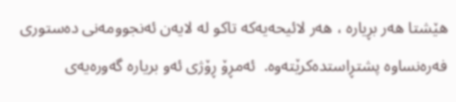هێشتا هەر بڕیارە ، هەر لائیحەیەكە تاکو لە لایەن ئەنجوومەنی دەستوری فەرەنساوە پشتڕاستدەکرێتەوە.  ئەمڕۆ ڕۆژی ئەو بریارە گەورەیەی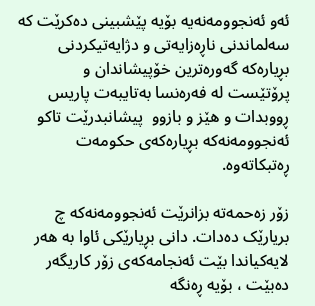ئەو ئەنجوومەنەیە بۆیە پێشبینی دەکرێت کە سەلماندنی ناڕەزایەتی و دژایەتیکردنی بڕیارەکە گەورەترین خۆپیشاندان و پرۆتێست لە فەرەنسا بەتایبەت پاریس ڕووبدات و هێز و بازوو  پیشانبدرێت تاکو ئەنجوومەنەکە بڕیارەکەی حکومەت ڕەتبکاتەوە.

زۆر زەحمەتە بزانرێت ئەنجوومەنەکە چ بریارێک دەدات. دانی بڕیارێکی ئاوا بە هەر لایەکیاندا بێت ئەنجامەکەی زۆر کاریگەر دەبێت ، بۆیە ڕەنگە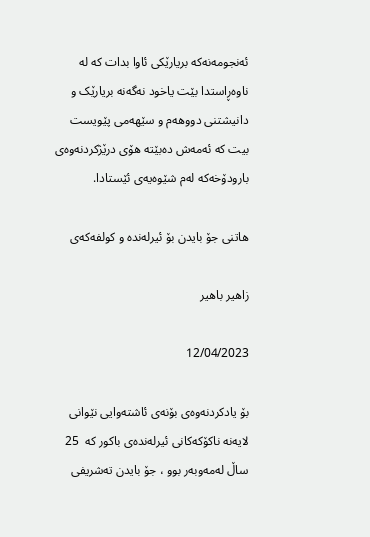ئەنجومەنەکە بریارێکی ئاوا بدات کە لە ناوەڕاستدا بێت یاخود نەگەنە بریارێک و دانیشتنی دووهەم و سێهەمی پێویست بیت کە ئەمەش دەبێتە هۆی درێژکردنەوەی بارودۆخەکە لەم شێوەیەی ئێستادا.

هاتنی جۆ بایدن بۆ ئیرلەندە و کولفەکەی

زاهیر باهیر

12/04/2023

بۆ یادکردنەوەی بۆنەی ئاشتەوایی نێوانی لایەنە ناکۆکەکانی ئیرلەندەی باکور کە  25 ساڵ لەمەوبەر بوو ، جۆ بایدن تەشریفی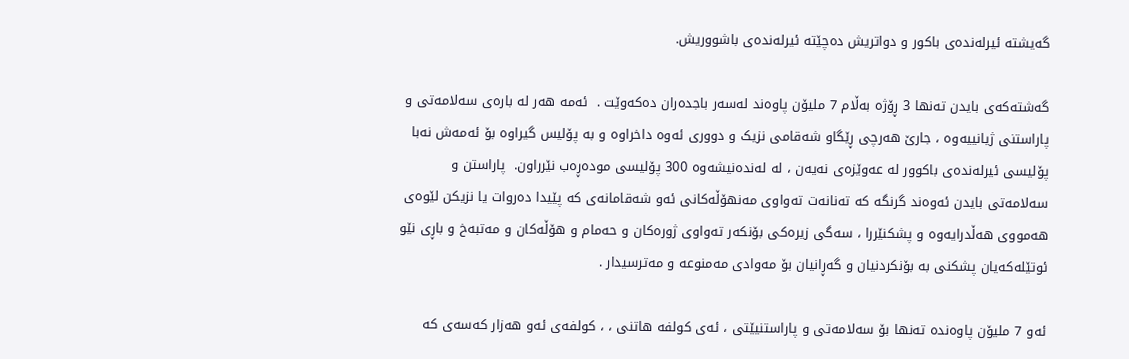گەیشتە ئیرلەندەی باکور و دواتریش دەچێتە ئیرلەندەی باشووریش.

گەشتەکەی بایدن تەنها 3 ڕۆژە بەڵام 7 ملیۆن پاوەند لەسەر باجدەران دەکەوێت .  ئەمە هەر لە بارەی سەلامەتی و پاراستنی ژیانییەوە ، جارێ هەرچی ڕێگاو شەقامی نزیک و دووری ئەوە داخراوە و بە پۆلیس گیراوە بۆ ئەمەش نەبا پۆلیسی ئیرلەندەی باکوور لە عەوێزەی نەیەن ، لە لەندەنیشەوە 300 پۆلیسی مودەڕەب نێرراون.  پاراستن و سەلامەتی بایدن ئەوەند گرنگە کە تەنانەت تەواوی مەنهۆڵەکانی ئەو شەقامانەی کە پێیدا دەروات یا نزیكن لێوەی هەمووی هەڵدرایەوە و پشکنێررا ، سەگی زیرەکی بۆنکەر تەواوی ژورەکان و حەمام و هۆڵەکان و مەتبەخ و باڕی نێو ئوتێلەکەیان پشکنی بە بۆنکردنیان و گەڕانیان بۆ مەوادی مەمنوعە و مەترسیدار .

ئەو 7 ملیۆن پاوەندە تەنها بۆ سەلامەتی و پاراستنیێتی ، ئەی کولفە هاتنی ، ، کولفەی ئەو هەزار کەسەی کە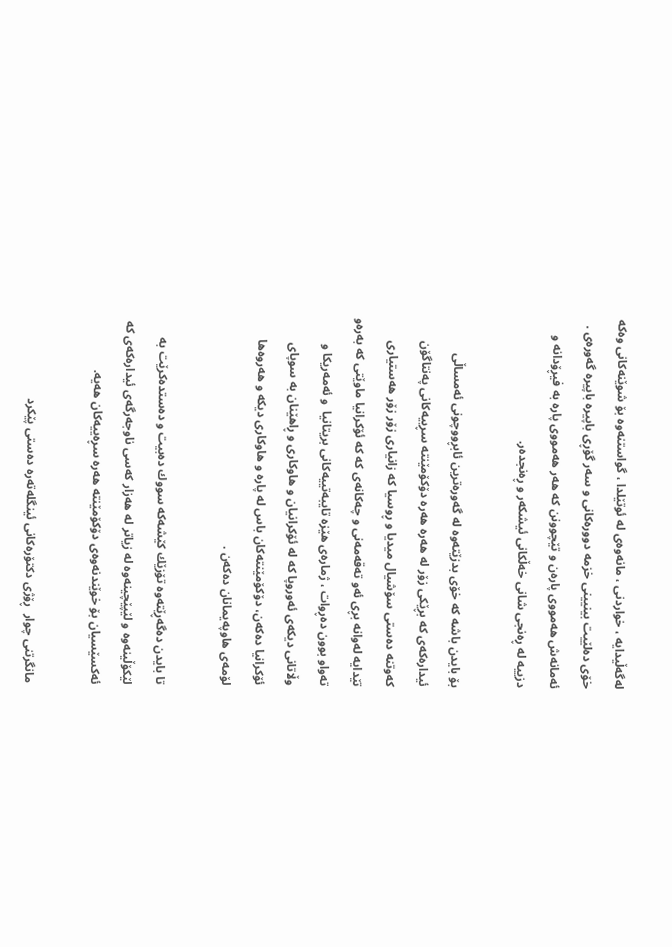لەگەڵیدایە ، خواردنی ، مانەوەی لە ئوتێلدا ، گواستنەوە بۆ شوێنەکانی وەکە خۆی دەلێیت بینیینی خزمە دوورەکانی و سەر گۆڕی باپیرە باپیرە گەورەی .  ئەمانەش هەمووی پارەن و تێچوونن کە هەر هەمووی پارە بە فیڕۆدانە و دزییە لە ڕەنجی شانی خەڵکانی ئیشکەر و ڕەنجدەر.

بۆ بایدن باشە کە خۆی بدزێتەوە لە گەورەترین ئابڕووچونی ئەمساڵی ئیدارەکەی کە بڕێكی زۆر لە هەرە هەرە دۆکۆمێنتە سڕییەکانی پەنتاگۆن کەوتنە دەستی سۆشیال میدیا و ڕوسیا کە زانیاری زۆر زۆر هەستیاری تێدایە لەوانە بڕی ئەو تەقەمەنی و چەکانەی کە کە ئۆکرانیا ماوێتی کە بەرەو تەواو بوون دەڕوات ، ژمارەی هێزە تایبەتییەکانی بریتانیا  و ئەمەریکا و  وڵاتانی دیکەی ئەوروپا کە لە ئۆکرانیان و هاوکاری و ڕاهێنان بە سوپای ئۆکرانیا دەکەن، دۆکۆمێنتەکان باس لە پارە و هاوکاری دیکە و هەروەها لۆمەی هاوپەیمانان دەکەن .

تا بایدن دەگەڕێتەوە تۆزێك کێشەکە سووك دەبیت و دەستدەکرێت بە لێکۆڵینەوە و لێپێچینەوە لە زیاتر لە هەزار کەسی ناوجەرگەی ئیدارەکەی کە ئەکسێسیان بۆ خوێندنەوەی دۆکۆمێنتە هەرە سڕەییەکان هەیە.

مانگرتنی چوار  ڕۆژی دکتۆرەکانی ئینگلەتەرە دەستی پێکرد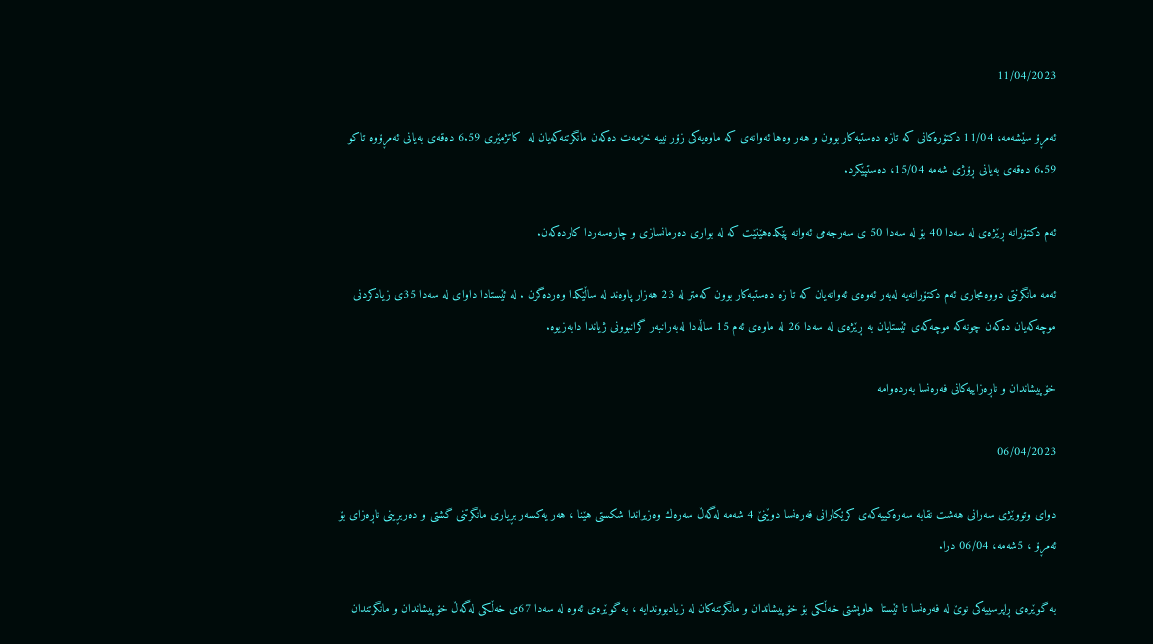11/04/2023

ئەمڕۆ سێشەمە، 11/04 دکتۆرەکانی کە تازە دەستبەکار بوون و هەر وەها ئەوانەی کە ماوەیەکی زۆر نییە خزمەت دەکەن مانگرتنەکەیان لە  کاتژمێری 6.59 دەقەی بەیانی ئەمڕۆوە تاکو 6.59 دەقەی بەیانی ڕۆژی شەمە 15/04، دەستپێکرد.

ئەم دکتۆرانە ڕێژەی لە سەدا 40 بۆ لە سەدا 50 ی سەرجەمی ئەوانە پێکدەهێنێت کە لە بواری دەرمانسازی و چارەسەردا کاردەکەن.

ئەمە مانگرنتی دووەمجاری ئەم دکتۆرانەیە لەبەر ئەوەی ئەوانەیان کە تا زە دەستبەکار بوون کەمتر لە 23 هەزار پاوەند لە ساڵێکدا وەردەگرن . لە ئێستادا داوای لە سەدا 35ی زیادکردنی موچەکەیان دەکەن چونەکە موچەکەی ئێستایان بە ڕێژەی لە سەدا 26 لە ماوەی ئەم 15 ساڵەدا لەبەرانبەر گرانبوونی ژیاندا دابەزیوە.

خۆپیشاندان و ناڕەزاییەکانی فەرەنسا بەردەوامە

06/04/2023

دوای وتووێژی سەرانی هەشت نقابە سەرەکییەکەی کرێکارانی فەرەنسا دوێنێ 4 شەمە لەگەڵ سەرەك وەزیراندا شکستی هێنا ، هەر یەکسەر بڕیاری مانگرتنی گشتی و دەربڕینی ناڕەزای بۆ ئەمڕۆ ، 5شەمە، 06/04 درا.

بە گوێرەی ڕاپرسییەکی نوێ لە فەرەنسا تا ئێستا  هاوپشتی خەڵكی بۆ خۆپیشاندان و مانگرتنەکان لە زیادبووندایە ، بە گوێرەی ئەوە لە سەدا 67ی خەڵکی لەگەڵ خۆپیشاندان و مانگرتندان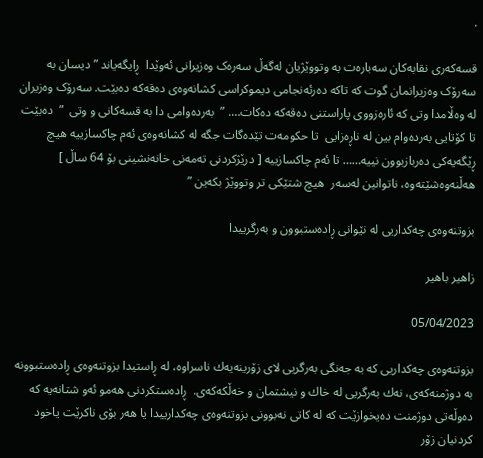.

قسەکەری نقابەکان سەبارەت بە وتووێژیان لەگەڵ سەرەک وەزیرانی ئەوێدا  ڕایگەیاند ” دیسان بە سەرۆک وەزیرانمان گوت کە تاکە دەرئەنجامی دیموکراسی کشانەوەی دەقەکە دەبێت. سەرۆک وەزیران لە وەڵامدا وتی کە ئارەزووی پاراستنی دەقەکە دەکات…. ”  بەردەوامی دا بە قسەکانی و وتی  ”  دەبێت تا کۆتایی بەردەوام بین لە ناڕەزایی  تا حکومەت تێدەگات جگە لە کشانەوەی ئەم چاکسازییە هیچ ڕێگەیەکی دەربازبوون نییە…… تا ئەم چاکسازییە [ درێژکردنی تەمەنی خانەنشینی بۆ 64 ساڵ ] هەڵنەوەشێتەوە، ناتوانین لەسەر  هیچ شتێکی تر وتووێژ بکەین ”

بزوتنەوەی چەکداریی لە نێوانی ڕادەستبوون و بەرگرییدا

زاهیر باهیر

05/04/2023

بزوتنەوەی چەکداریی کە بە جەنگی بەرگریی لای زۆرینەیەك ناسراوە، لە ڕاستیدا بزوتنەوەی ڕادەستبوونە بە دوژمنەکەی، نەك بەرگریی لە خاك و نیشتمان و خەڵکەکەی.  ڕادەستکردنی هەمو ئەو شتانەیە کە دەوڵەتی دوژمنت دەیخوازێت کە لە کاتی نەبوونی بزوتنەوەی چەكدارییدا یا هەر بۆی ناکرێت یاخود کردنیان زۆر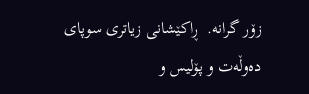زۆر گرانە.  ڕاکێشانی زیاتری سوپای دەوڵەت و پۆلیس و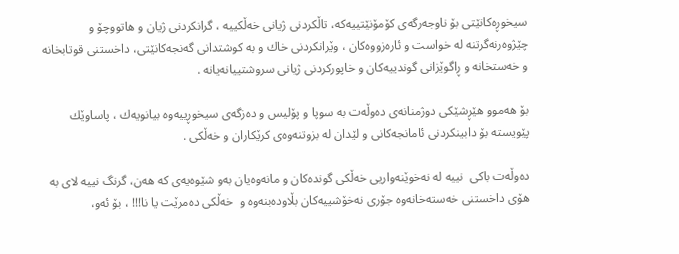سیخوڕەکانێتی بۆ ناوجەرگەی کۆمۆنێتییەکە، تاڵکردنی ژیانی خەڵکییە ، گرانکردنی ژیان و هاتووچۆ و چێژوەرنەگرتنە لە خواست و ئارەزووەکان ، وێرانکردنی خاك و بە کوشتدانی گەنجەکانێتی، داخستنی قوتابخانە و خەستخانە و ڕاگوێزانی گوندییەکان و خاپورکردنی ژیانی سروشتییانەیانە .

بۆ هەموو هێڕشێکی دوژمنانەی دەوڵەت بە سوپا و پۆلیس و دەزگەی سیخوڕییەوە بیانویەك ، پاساوێك پێویستە بۆ دابینکردنی ئامانجەکانی و لێدان لە بزوتنەوەی کرێکاران و خەڵکی .

دەوڵەت باکی  نییە لە نەخوێنەواریی خەڵكی گوندەکان و مانەوەیان بەو شێوەیەی کە هەن، گرنگ نییە لای بە هۆی داخستنی خەستەخانەوە جۆری نەخۆشییەکان بڵاودەبنەوە و  خەڵکی دەمرێت یا نا!!! ، بۆ ئەو،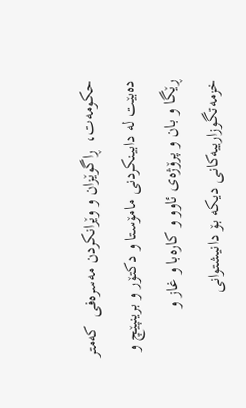حکومەت،  ڕاگوێزان و وێرانکردن مەسرەفی  کەمتر دەبێت لە دابینکردنی مامۆستا و دکتۆر و برینپێچ و ڕێگا و بان و پرۆژەی ئاوو و کارەبا و غاز و خزمەتگوزارییەکانی دیکە بۆ دانیشتوانی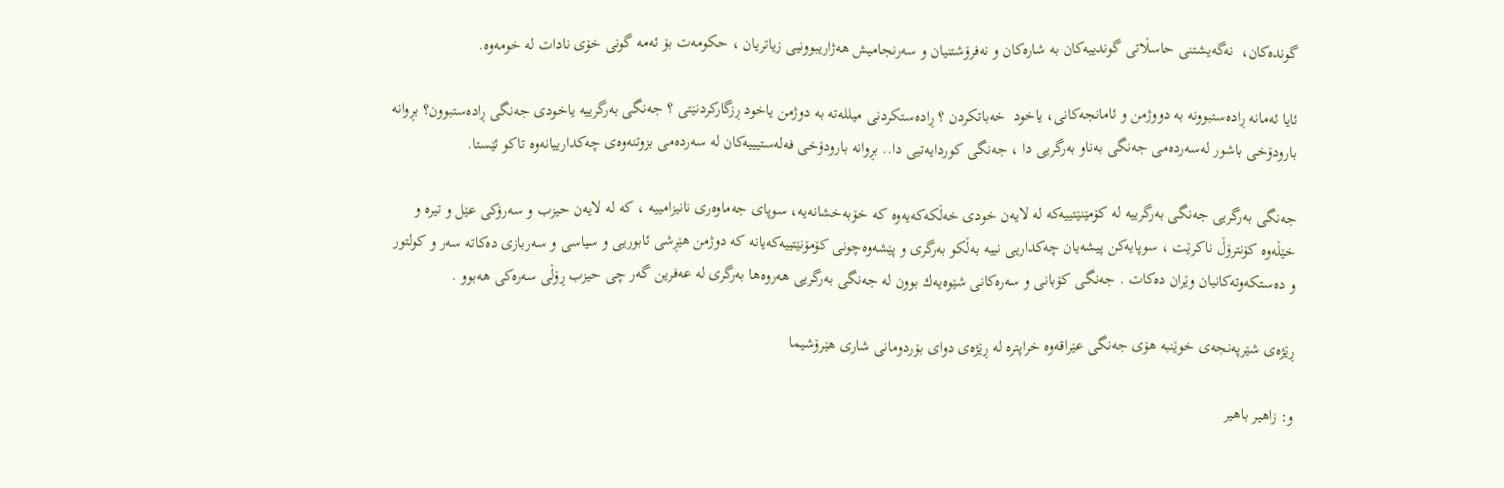گوندەکان،  نەگەیشتنی حاسڵاتی گوندییەکان بە شارەکان و نەفرۆشتنیان و سەرنجامیش هەژاریبوونیی زیاتریان ، حکومەت بۆ ئەمە گونی خۆی نادات لە خومەوە.

ئایا ئەمانە ڕادەستبوونە بە دووژمن و ئامانجەکانی، یاخود  خەباتکردن ؟ ڕادەستکردنی میللەتە بە دوژمن یاخود ڕزگارکردنێتی ؟ جەنگی بەرگرییە یاخودی جەنگی ڕادەستبوون؟ بڕوانە بارودۆخی باشور لەسەردەمی جەنگی بەناو بەرگریی دا ، جەنگی کوردایەتیی دا.. بڕوانە بارودۆخی فەلەستیییەکان لە سەردەمی بزوتنەوەی چەکدارییانەوە تاکو ئێستا.

جەنگی بەرگریی جەنگی بەرگرییە لە کۆمێنێتییەکە لە لایەن خودی خەڵکەکەیەوە کە خۆبەخشانەیە، سوپای جەماوەری نانیزامییە ، کە لە لایەن حیزب و سەرۆکی عێل و تیرە و خێڵەوە کۆنترۆڵ ناکرێت ، سوپایەکن پیشەیان چەکداریی نییە بەڵکو بەرگری و پێشەوەچونی کۆمۆنێتییەکەیانە کە دوژمن هێڕشی ئابوریی و سیاسی و سەربازی دەکاتە سەر و کولتور و دەستکەوتەکانیان وێران دەکات . جەنگی کۆبانی و سەرەکانی شێوەیەك بوون لە جەنگی بەرگریی هەروەها بەرگری لە عەفرین گەر چی حیزب ڕۆڵی سەرەکی هەبوو .

ڕێژەی شێرپەنجەی خوێنبە هۆی جەنگی عێراقەوە خراپترە لە ڕێژەی دوای بۆردومانی شاری هێرۆشیما

و: زاهیر باهیر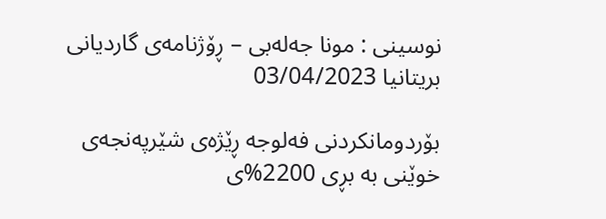نوسینی : مونا جەلەبی – ڕۆژنامەی گاردیانی بریتانیا 03/04/2023

بۆردومانکردنی فەلوجە ڕێژەی شێرپەنجەی خوێنی بە بڕی 2200%ی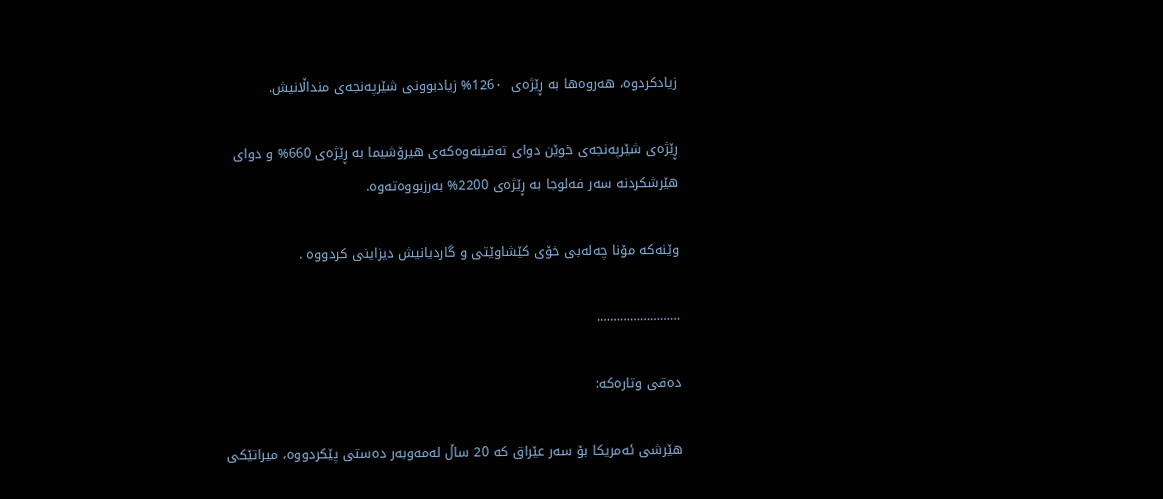زیادکردوە، هەروەها بە ڕێژەی  126٠% زیادبوونی شێرپەنجەی منداڵانیش.

ڕێژەی شێرپەنجەی خوێن دوای تەقینەوەکەی هیرۆشیما بە ڕێژەی 660% و دوای هێرشکردنە سەر فەلوجا بە ڕێژەی 2200% بەرزبووەتەوە.

وێنەکە مۆنا چەلەبی خۆی کێشاوێتی و گاردیانیش دیزاینی کردووە .

…………………….

دەقی وتارەکە:

هێرشی ئەمریکا بۆ سەر عێراق کە 20 ساڵ لەمەوبەر دەستی پێکردووە، میراتێکی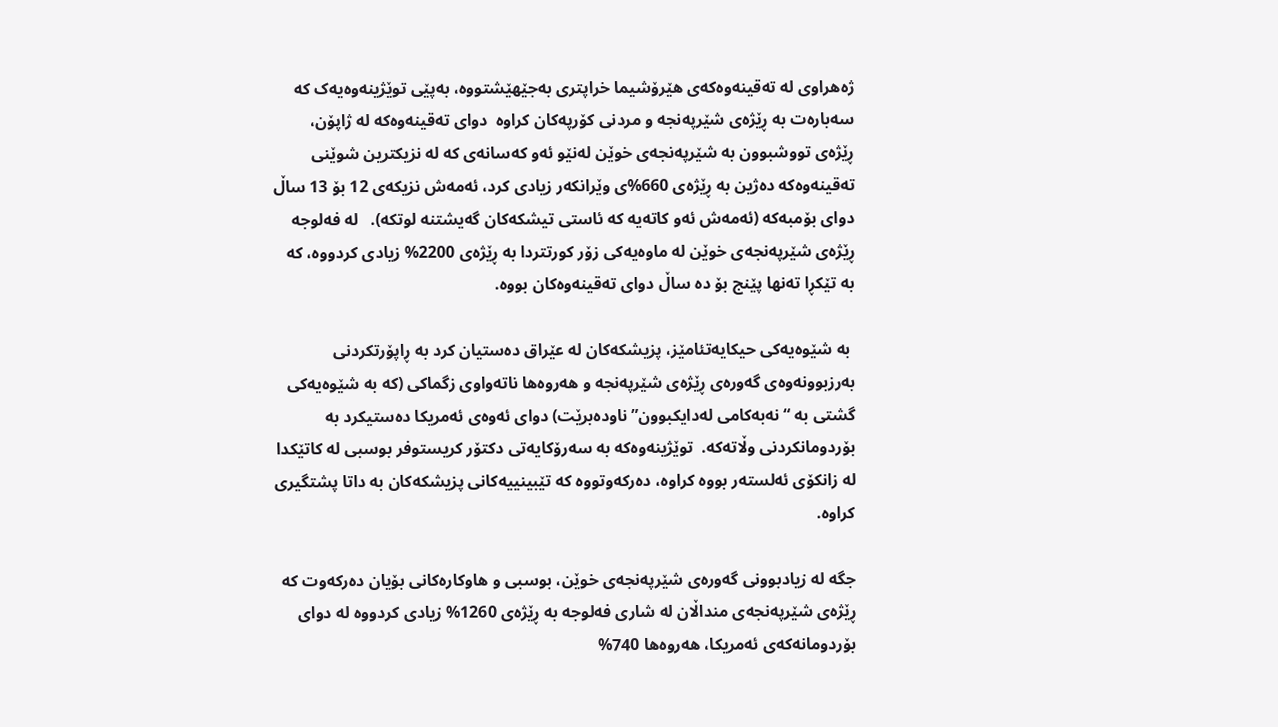ژەهراوی لە تەقینەوەکەی هێرۆشیما خراپتری بەجێهێشتووە، بەپێی توێژینەوەیەک کە سەبارەت بە ڕێژەی شێرپەنجە و مردنی کۆرپەکان کراوە  دوای تەقینەوەکە لە ژاپۆن، ڕێژەی تووشبوون بە شێرپەنجەی خوێن لەنێو ئەو کەسانەی کە لە نزیکترین شوێنی  تەقینەوەکە دەژین بە ڕێژەی 660%ی وێرانکەر زیادی کرد، ئەمەش نزیکەی 12 بۆ 13 ساڵ دوای بۆمبەکە (ئەمەش ئەو کاتەیە کە ئاستی تیشکەکان گەیشتنە لوتکە).   لە فەلوجە ڕێژەی شێرپەنجەی خوێن لە ماوەیەکی زۆر کورتتردا بە ڕێژەی 2200% زیادی کردووە، کە بە تێکڕا تەنها پێنج بۆ دە ساڵ دوای تەقینەوەکان بووە.

 بە شێوەیەکی حیکایەتئامێز، پزیشکەکان لە عێراق دەستیان کرد بە ڕاپۆرتکردنی بەرزبوونەوەی گەورەی ڕێژەی شێرپەنجە و هەروەها ناتەواوی زگماکی (کە بە شێوەیەکی گشتی بە “نەبەکامی لەدایکبوون” ناودەبرێت) دوای ئەوەی ئەمریکا دەستیکرد بە بۆردومانکردنی وڵاتەکە.  توێژینەوەکە بە سەرۆکایەتی دکتۆر کریستوفر بوسبی لە کاتێکدا لە زانکۆی ئەلستەر بووە کراوە، دەرکەوتووە کە تێبینییەکانی پزیشکەکان بە داتا پشتگیری کراوە.

جگە لە زیادبوونی گەورەی شێرپەنجەی خوێن، بوسبی و هاوکارەکانی بۆیان دەرکەوت کە ڕێژەی شێرپەنجەی منداڵان لە شاری فەلوجە بە ڕێژەی 1260% زیادی کردووە لە دوای بۆردومانەکەی ئەمریکا، هەروەها 740%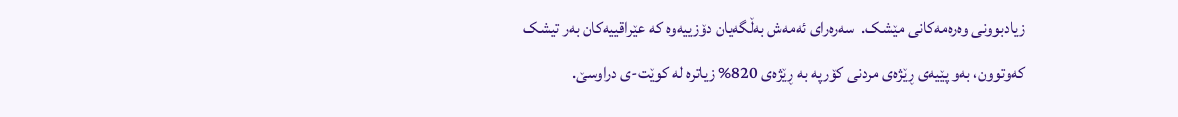زیادبوونی وەرەمەکانی مێشک.  سەرەرای ئەمەش بەڵگەیان دۆزییەوە کە عێراقییەکان بەر تیشک کەوتوون، بەو پێیەی ڕێژەی مردنی کۆرپە بە ڕێژەی 820% زیاترە لە کوێت-ی دراوسێ.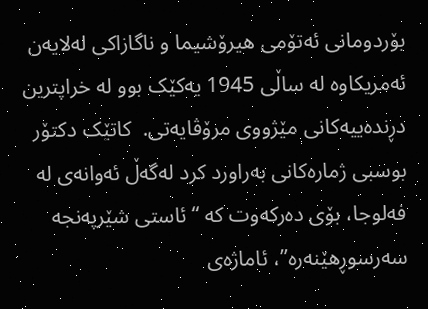بۆردومانی ئەتۆمی هیرۆشیما و ناگازاکی لەلایەن ئەمریکاوە لە ساڵی 1945 یەکێک بوو لە خراپترین دڕندەییەکانی مێژووی مرۆڤایەتی.  کاتێک دکتۆر بوسبی ژمارەکانی بەراورد کرد لەگەڵ ئەوانەی لە فەلوجا، بۆی دەرکەوت کە “ئاستی شێرپەنجە سەرسوڕهێنەرە”، ئاماژەی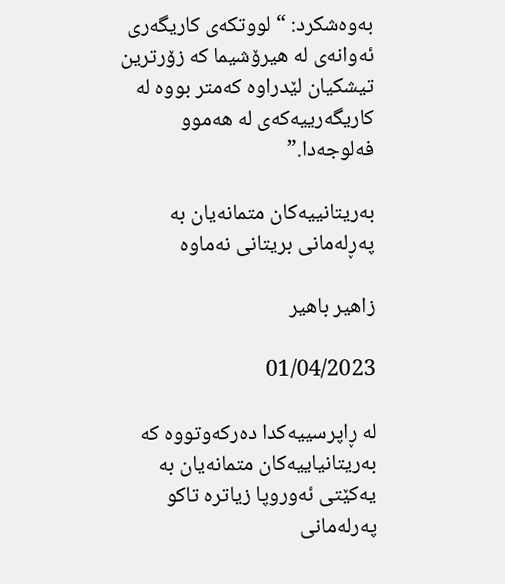بەوەشکرد: “لووتکەی کاریگەری ئەوانەی لە هیرۆشیما کە زۆرترین تیشکیان لێدراوە کەمتر بووە لە کاریگەرییەکەی لە هەموو فەلوجەدا.”

بەریتانییەکان متمانەیان بە پەڕلەمانی بریتانی نەماوە

زاهیر باهیر

01/04/2023

لە ڕاپرسییەکدا دەرکەوتووە کە بەریتانیاییەکان متمانەیان بە یەکێتی ئەوروپا زیاترە تاکو پەرلەمانی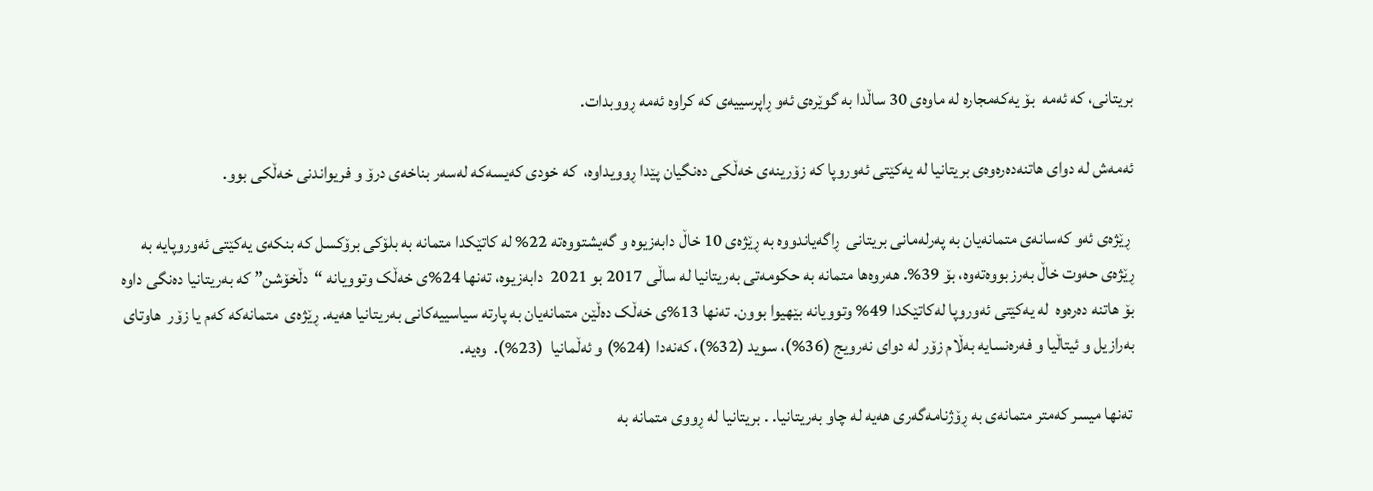بریتانی، کە ئەمە  بۆ یەکەمجارە لە ماوەی 30 ساڵدا بە گوێرەی ئەو ڕاپرسییەی کە کراوە ئەمە ڕووبدات.

ئەمەش لە دوای هاتنەدەرەوەی بریتانیا لە یەکێتی ئەوروپا کە زۆرینەی خەڵکی دەنگیان پێدا ڕوویداوە،  کە خودی کەیسەکە لەسەر بناخەی درۆ و فریواندنی خەڵکی بوو.

 ڕێژەی ئەو کەسانەی متمانەیان بە پەرلەمانی بریتانی  ڕاگەیاندووە بە ڕێژەی 10 خاڵ دابەزیوە و گەیشتووەتە 22% لە کاتێکدا متمانە بە بلۆکی برۆکسل کە بنکەی یەکێتی ئەوروپایە بە ڕێژەی حەوت خاڵ بەرزبووەتەوە، بۆ 39%. هەروەها متمانە بە حکومەتی بەریتانیا لە ساڵی 2017 بو 2021  دابەزیوە، تەنها 24%ی خەڵک وتوویانە “دڵخۆشن” کە بەریتانیا دەنگی داوە بۆ هاتنە دەرەوە  لە یەکێتی ئەوروپا لەکاتێکدا 49% وتوویانە بێهیوا بوون. تەنها 13%ی خەڵک دەڵێن متمانەیان بە پارتە سیاسییەکانی بەریتانیا هەیە. ڕێژەی  متمانەکە کەم یا زۆر  هاوتای بەرازیل و ئیتاڵیا و فەرەنسایە بەڵام زۆر لە دوای نەرویج (36%)، سوید (32%)، کەنەدا (24%) و ئەڵمانیا  (23%).  وەیە.

 تەنها میسر کەمتر متمانەی بە ڕۆژنامەگەری هەیە لە چاو بەریتانیا. . بریتانیا لە ڕووی متمانە بە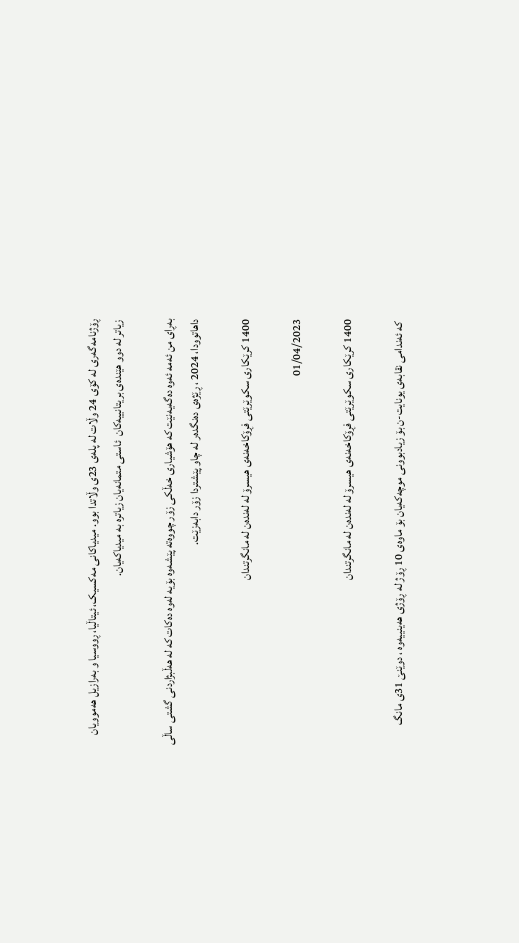ڕۆژنامەگەری لە کۆی 24 وڵات لە پلەی 23ی وڵاتدا بوو. میدیاکانی مەکسیک، ئیتاڵیا، ڕووسیا و بەرازیل هەموویان زیاتر لە دوو هێندەی بریتانییەکان  ئاستی متمانەیان زیاترە بە میدیاکەیان.

بەڕای من ئەمە ئەوە دەگەیەنێت کە هۆشیاری خەڵکی زۆر چووەتە پێشەوە بۆیە لەوە دەکات کە لە هەڵبژاردنی گشتی ساڵی داهاتوودا، 2024 ، ڕێژەی دەنگدەر لە چاو پێشتردا زۆر دابەزێت.

1400 کرێکاری سکوێرێتی فڕۆکاخەنەی هیسرۆ لە لەندەن لە مانگرتندان

01/04/2023

1400 کرێکاری سکوێرێتی فڕۆکاخەنەی هیسرۆ لە لەندەن لە مانگرتندان

 کە ئەندامی نقابەی یونایت-ن بۆ زیادبوونی موچەکەیان بۆ ماوەی 10 ڕۆژ لە ڕۆژی هەینییەوە ، دوێنێ 31ی مانگ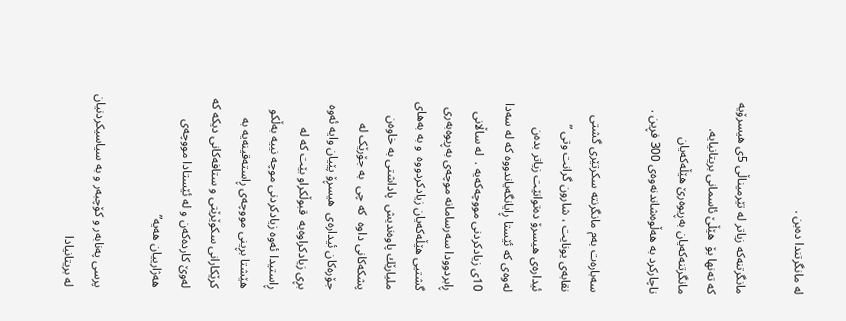لە مانگرتندا دەبن .

مانگرتنەکە زیاتر لە تێرمیناڵی 5ی هیسرۆیە کە تەنها بۆ  هێڵێ ئاسمانی بریتانیایە.  مانگرتنەکەیان بەڕیوەرێ هێڵەکەیان ناچارکرد بە هەڵوەشاندنەوەی 300 فڕین .

سەبارەت بەم مانگرنتە سکرتێری گشتی نقابەی یونایت ، شارون گرانت وتی ” ئیدارەی هیسرۆ دەتوانێت زیاتر بدەن لەوەی کە ئێستا ڕایانگەیاندووە کە لە سەدا 10ی زیادکردنی مووچەکەیە .  لە ساڵانی ڕابردوودا سەرسامانە موچەی بەڕیوەبەری گشتیی هێڵەکەیان زیادکردووە  و بە بەهای ملیارێك پاوەندیش  پاداشتی بە خاوەن پشکەکانی داوە  کە چی  بە جۆرێک لە جۆرەکان ئیدارەی  هیسڕۆ پێیان وایە ئەوە بڕی زیادکراوەیە  قبوڵکراو بێت کە لە ڕاستیدا ئەوە زیادکردنی موچە نییە بەڵکو هێشتا بڕینی مووچەی ڕاستەقینەیە بە کرێکارانی سکوێرێتی و ستافەکانی دیکە کە لەوێ کاردەکەن و لە ئێستادا مووچەی هەژارییان هەیە”

پرسی پەنابەر و کۆچبەر و بە سیاسیکردنیان لە بریتانیادا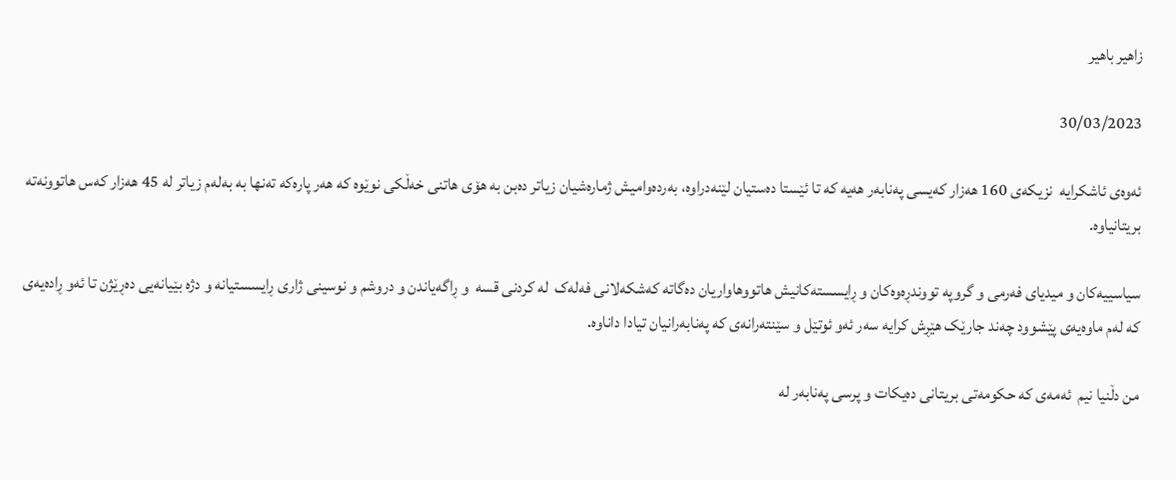زاهیر باهیر

30/03/2023

ئەوەی ئاشکرایە  نزیکەی 160 هەزار کەیسی پەنابەر هەیە کە تا ئێستا دەستیان لێنەدراوە، بەردەوامیش ژمارەشیان زیاتر دەبن بە هۆی هاتنی خەڵکی نوێوە کە هەر پارەکە تەنها بە بەلەم زیاتر لە 45 هەزار کەس هاتوونەتە بریتانیاوە.

سیاسییەکان و میدیای فەرمی و گروپە تووندڕەوەکان و ڕایسستەکانیش هاتووهاواریان دەگاتە کەشکەلانی فەلەک  لە کردنی قسە  و ڕاگەیاندن و دروشم و نوسینی ژاری ڕایسستیانە و دژە بێیانەیی دەڕێژن تا ئەو ڕادەیەی کە لەم ماوەیەی پێشوود چەند جارێک هێڕش کرایە سەر ئەو ئوتێل و سێنتەرانەی کە پەنابەرانیان تیادا داناوە.

من دڵنیا نیم  ئەمەی کە حکومەتی بریتانی دەیکات و پرسی پەنابەر لە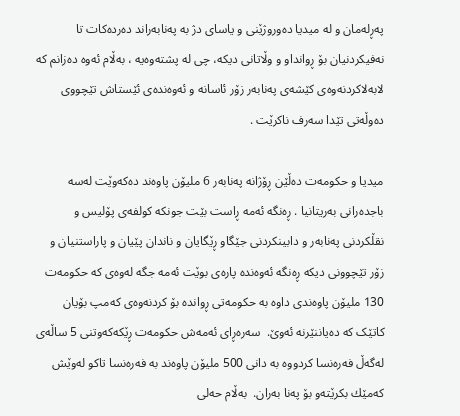پەڕلەمان و لە میدیا دەوروژێنی و یاسای دژ بە پەنابەراند دەردەکات تا نەفیکردنیان بۆ ڕوانداو و وڵاتانی دیکە، چی لە پشتەوەیە ، بەڵام ئەوە دەزانم کە لابەلاکردنەوەی کێشەی پەنابەر زۆر ئاسانە و ئەوەندەی ئێستاش تێچووی دەوڵەتی تێدا سەرف ناکرێت .

میدیا و حکومەت دەڵێن ڕۆژانە پەنابەر 6 ملیۆن پاوەند دەکەوێت لەسە باجدەرانی بەریتانیا . ڕەنگە ئەمە ڕاست بێت جونکە کولفەی پۆلیس و نقڵکردنی پەنابەر و دابینکردنی جێگاو ڕێگایان و ناندان پێیان و پاراستنیان و زۆر تێچوونی دیکە ڕەنگە ئەوەندە پارەی بوێت ئەمە جگە لەوەی کە حکومەت 130 ملیۆن پاوەندی داوە بە حکومەتی ڕواندە بۆ کردنەوەی کەمپ بۆیان کاتێک کە دەیاننێرنە ئەوێ.  سەرەڕای ئەمەش حکومەت ڕێکەکەوتنی 5 ساڵەی لەگەڵ فەرەنسا کردووە بە دانی 500 ملیۆن پاوەند بە فەرەنسا تاکو لەوێش کەمێك بکرێتەو بۆ پەنا بەران.  بەڵام حەلی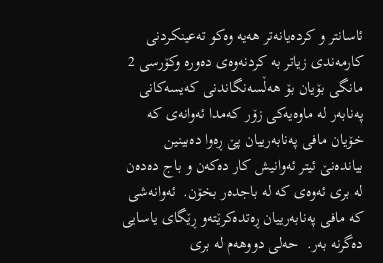ئاسانتر و کردەیانەتر هەیە وەکو تەعینکردنی کارمەندی زیاتر بە کردنەوەی دەورە وکۆرسی 2 مانگی بۆیان بۆ هەڵسەنگاندنی کەیسەکانی پەنابەر لە ماوەیەکی زۆر کەمدا ئەوانەی کە خۆیان مافی پەنابەرییان پێ ڕەوا دەبینین بیاندەنێ ئیتر ئەوانیش کار دەکەن و باج دەدەن لە بری ئەوەی کە لە باجدەر بخۆن.  ئەوانەشی کە مافی پەنابەرییان ڕەتدەکرێتەو ڕێگای یاسایی دەگرنە بەر.  حەلی دووهەم لە بری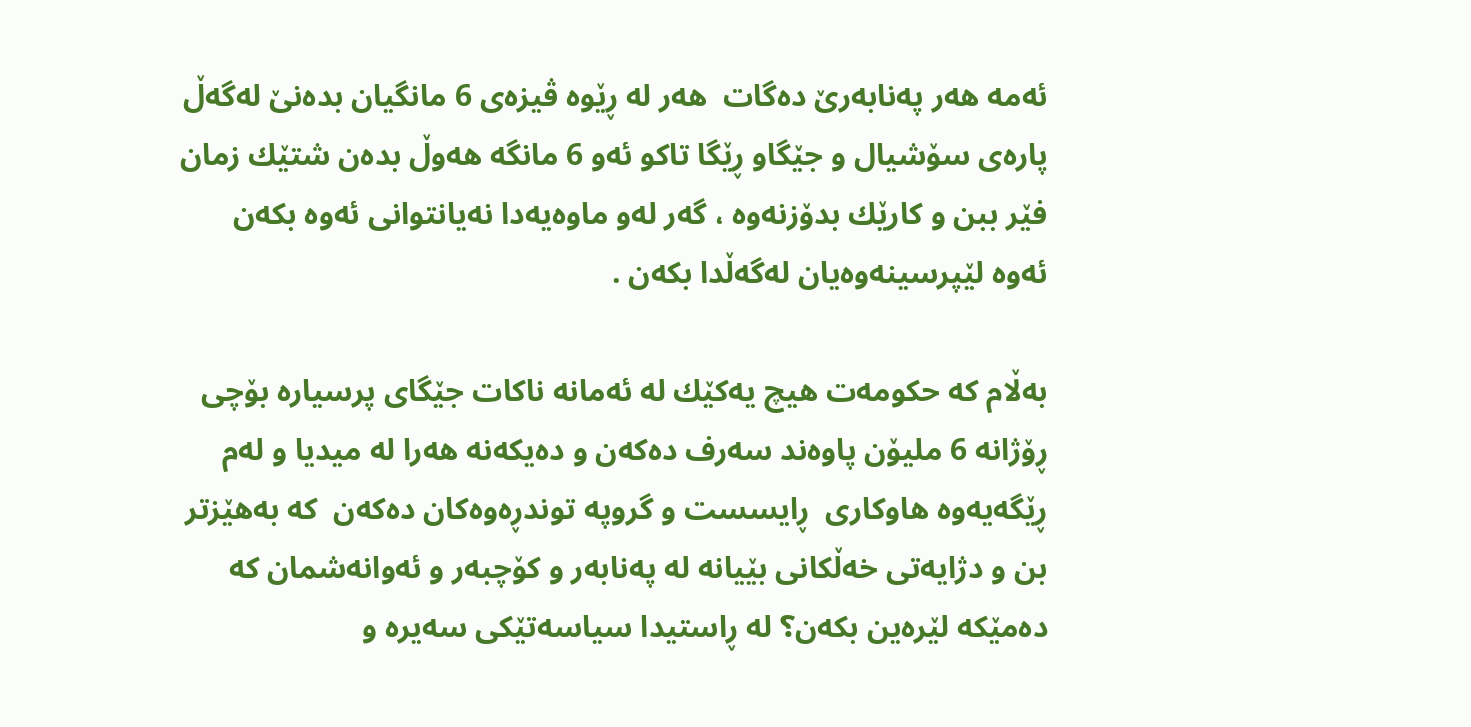ئەمە هەر پەنابەرێ دەگات  هەر لە ڕێوە ڤیزەی 6 مانگیان بدەنێ لەگەڵ پارەی سۆشیال و جێگاو ڕێگا تاکو ئەو 6 مانگە هەوڵ بدەن شتێك زمان فێر ببن و کارێك بدۆزنەوە ، گەر لەو ماوەیەدا نەیانتوانی ئەوە بکەن ئەوە لێپرسینەوەیان لەگەڵدا بکەن .

بەڵام کە حکومەت هیچ یەکێك لە ئەمانە ناکات جێگای پرسیارە بۆچی ڕۆژانە 6 ملیۆن پاوەند سەرف دەکەن و دەیکەنە هەرا لە میدیا و لەم ڕێگەیەوە هاوکاری  ڕایسست و گروپە توندڕەوەکان دەکەن  کە بەهێزتر بن و دژایەتی خەڵکانی بێیانە لە پەنابەر و کۆچبەر و ئەوانەشمان کە دەمێکە لێرەین بکەن؟ لە ڕاستیدا سیاسەتێکی سەیرە و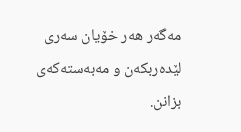مەگەر هەر خۆیان سەری لێدەربکەن و مەبەستەکەی بزانن.